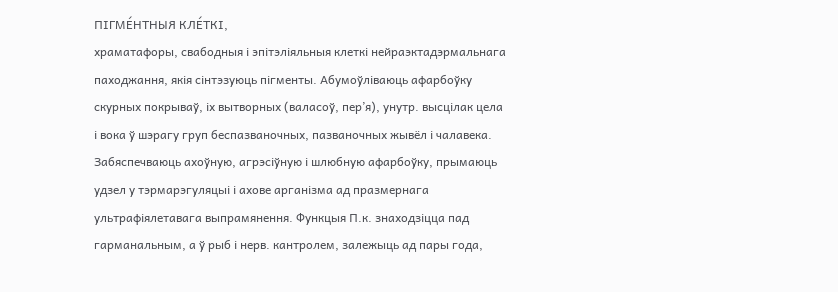ПІГМЕ́НТНЫЯ КЛЕ́ТКІ,
храматафоры, свабодныя і эпітэліяльныя клеткі нейраэктадэрмальнага паходжання, якія сінтэзуюць пігменты. Абумоўліваюць афарбоўку скурных покрываў, іх вытворных (валасоў, пер’я), унутр. высцілак цела і вока ў шэрагу груп беспазваночных, пазваночных жывёл і чалавека. Забяспечваюць ахоўную, агрэсіўную і шлюбную афарбоўку, прымаюць удзел у тэрмарэгуляцыі і ахове арганізма ад празмернага ультрафіялетавага выпрамянення. Функцыя П.к. знаходзіцца пад гарманальным, а ў рыб і нерв. кантролем, залежыць ад пары года,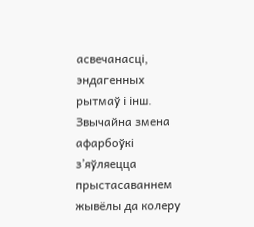асвечанасці, эндагенных рытмаў і інш. Звычайна змена афарбоўкі з’яўляецца прыстасаваннем жывёлы да колеру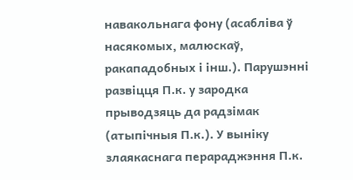навакольнага фону (асабліва ў насякомых, малюскаў, ракападобных і інш.). Парушэнні развіцця П.к. у зародка прыводзяць да радзімак (атыпічныя П.к.). У выніку злаякаснага перараджэння П.к.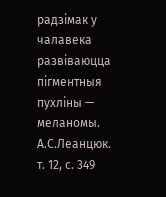радзімак у чалавека развіваюцца пігментныя пухліны — меланомы.
А.С.Леанцюк.
т. 12, с. 349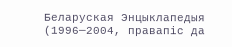Беларуская Энцыклапедыя (1996—2004, правапіс да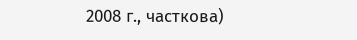2008 г., часткова)